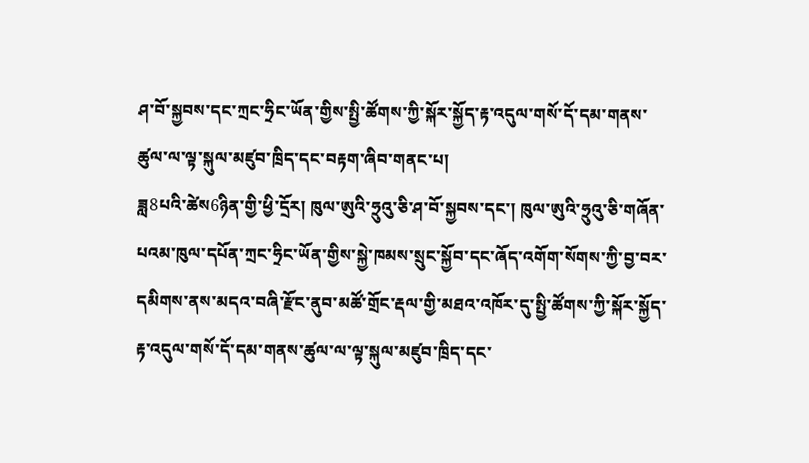ཤ་བོ་སྐྱབས་དང་ཀྲང་ཧྲིང་ཡོན་གྱིས་སྤྱི་ཚོགས་ཀྱི་སྐོར་སྐྱོད་རྟ་འདུལ་གསོ་དོ་དམ་གནས་ཚུལ་ལ་ལྟ་སྐུལ་མཛུབ་ཁྲིད་དང་བརྟག་ཞིབ་གནང་པ།
ཟླ8པའི་ཚེས6ཉིན་གྱི་ཕྱི་དྲོར། ཁུལ་ཨུའི་ཧྲུའུ་ཅི་ཤ་བོ་སྐྱབས་དང་། ཁུལ་ཨུའི་ཧྲུའུ་ཅི་གཞོན་པའམ་ཁུལ་དཔོན་ཀྲང་ཧྲིང་ཡོན་གྱིས་སྐྱེ་ཁམས་སྲུང་སྐྱོབ་དང་ཞོད་འགོག་སོགས་ཀྱི་བྱ་བར་དམིགས་ནས་མདའ་བཞི་རྫོང་ནུབ་མཚོ་གྲོང་རྡལ་གྱི་མཐའ་འཁོར་དུ་སྤྱི་ཚོགས་ཀྱི་སྐོར་སྐྱོད་རྟ་འདུལ་གསོ་དོ་དམ་གནས་ཚུལ་ལ་ལྟ་སྐུལ་མཛུབ་ཁྲིད་དང་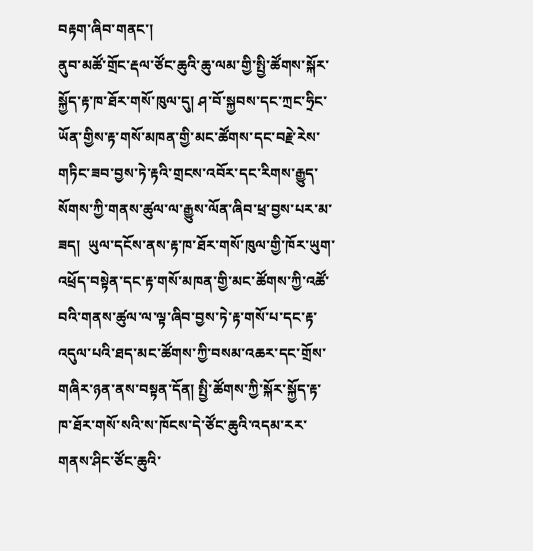བརྟག་ཞིབ་གནང་།
ནུབ་མཚོ་གྲོང་རྡལ་ཙོང་ཆུའི་ཆུ་ལམ་གྱི་སྤྱི་ཚོགས་སྐོར་སྐྱོད་རྟ་ཁ་ཐོར་གསོ་ཁུལ་དུ། ཤ་བོ་སྐྱབས་དང་ཀྲང་ཧྲིང་ཡོན་གྱིས་རྟ་གསོ་མཁན་གྱི་མང་ཚོགས་དང་བརྗེ་རེས་གཏིང་ཟབ་བྱས་ཏེ་རྟའི་གྲངས་འབོར་དང་རིགས་རྒྱུད་སོགས་ཀྱི་གནས་ཚུལ་ལ་རྒྱུས་ལོན་ཞིབ་ཕྲ་བྱས་པར་མ་ཟད།  ཡུལ་དངོས་ནས་རྟ་ཁ་ཐོར་གསོ་ཁུལ་གྱི་ཁོར་ཡུག་འཕྲོད་བསྟེན་དང་རྟ་གསོ་མཁན་གྱི་མང་ཚོགས་ཀྱི་འཚོ་བའི་གནས་ཚུལ་ལ་ལྟ་ཞིབ་བྱས་ཏེ་རྟ་གསོ་པ་དང་རྟ་འདུལ་པའི་ཐད་མང་ཚོགས་ཀྱི་བསམ་འཆར་དང་གྲོས་གཞིར་ཉན་ནས་བསྟན་དོན། སྤྱི་ཚོགས་ཀྱི་སྐོར་སྐྱོད་རྟ་ཁ་ཐོར་གསོ་སའི་ས་ཁོངས་དེ་ཙོང་ཆུའི་འདམ་རར་གནས་ཤིང་ཙོང་ཆུའི་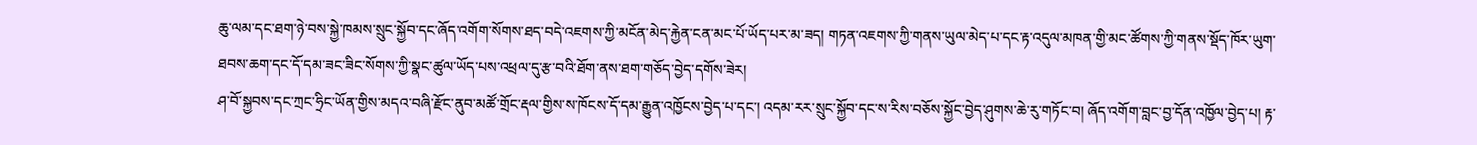ཆུ་ལམ་དང་ཐག་ཉེ་བས་སྐྱེ་ཁམས་སྲུང་སྐྱོབ་དང་ཞོད་འགོག་སོགས་ཐད་བདེ་འཇགས་ཀྱི་མངོན་མེད་རྐྱེན་ངན་མང་པོ་ཡོད་པར་མ་ཟད། གཏན་འཇགས་ཀྱི་གནས་ཡུལ་མེད་པ་དང་རྟ་འདུལ་མཁན་གྱི་མང་ཚོགས་ཀྱི་གནས་སྡོད་ཁོར་ཡུག་ཐབས་ཆག་དང་དོ་དམ་ཟང་ཟིང་སོགས་ཀྱི་སྣང་ཚུལ་ཡོད་པས་འཕྲལ་དུ་རྩ་བའི་ཐོག་ནས་ཐག་གཅོད་བྱེད་དགོས་ཟེར།
ཤ་བོ་སྐྱབས་དང་ཀྲང་ཧྲིང་ཡོན་གྱིས་མདའ་བཞི་རྫོང་ནུབ་མཚོ་གྲོང་རྡལ་གྱིས་ས་ཁོངས་དོ་དམ་རྒྱུན་འཁྱོངས་བྱེད་པ་དང་། འདམ་རར་སྲུང་སྐྱོབ་དང་ས་རིས་བཅོས་སྐྱོང་བྱེད་ཤུགས་ཆེ་རུ་གཏོང་བ། ཞོད་འགོག་བླང་བྱ་དོན་འཁྱོལ་བྱེད་པ། རྟ་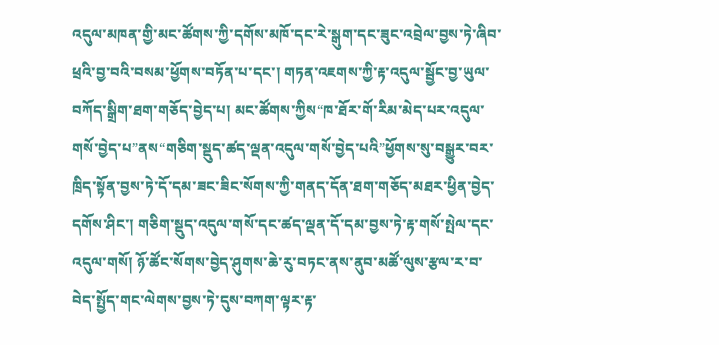འདུལ་མཁན་གྱི་མང་ཚོགས་ཀྱི་དགོས་མཁོ་དང་རེ་སྒུག་དང་ཟུང་འབྲེལ་བྱས་ཏེ་ཞིབ་ཕྲའི་བྱ་བའི་བསམ་ཕྱོགས་བཏོན་པ་དང་། གཏན་འཇགས་ཀྱི་རྟ་འདུལ་སྦྱོང་བྱ་ཡུལ་བཀོད་སྒྲིག་ཐག་གཅོད་བྱེད་པ། མང་ཚོགས་ཀྱིས“ཁ་ཐོར་གོ་རིམ་མེད་པར་འདུལ་གསོ་བྱེད་པ”ནས“གཅིག་སྡུད་ཚད་ལྡན་འདུལ་གསོ་བྱེད་པའི”ཕྱོགས་སུ་བསྒྱུར་བར་ཁྲིད་སྟོན་བྱས་ཏེ་དོ་དམ་ཟང་ཟིང་སོགས་ཀྱི་གནད་དོན་ཐག་གཅོད་མཐར་ཕྱིན་བྱེད་དགོས་ཤིང་། གཅིག་སྡུད་འདུལ་གསོ་དང་ཚད་ལྡན་དོ་དམ་བྱས་ཏེ་རྟ་གསོ་སྤེལ་དང་འདུལ་གསོ། ཉོ་ཚོང་སོགས་བྱེད་ཤུགས་ཆེ་རུ་བཏང་ནས་ནུབ་མཚོ་ལུས་རྩལ་ར་བ་བེད་སྤྱོད་གང་ལེགས་བྱས་ཏེ་དུས་བཀག་ལྟར་རྟ་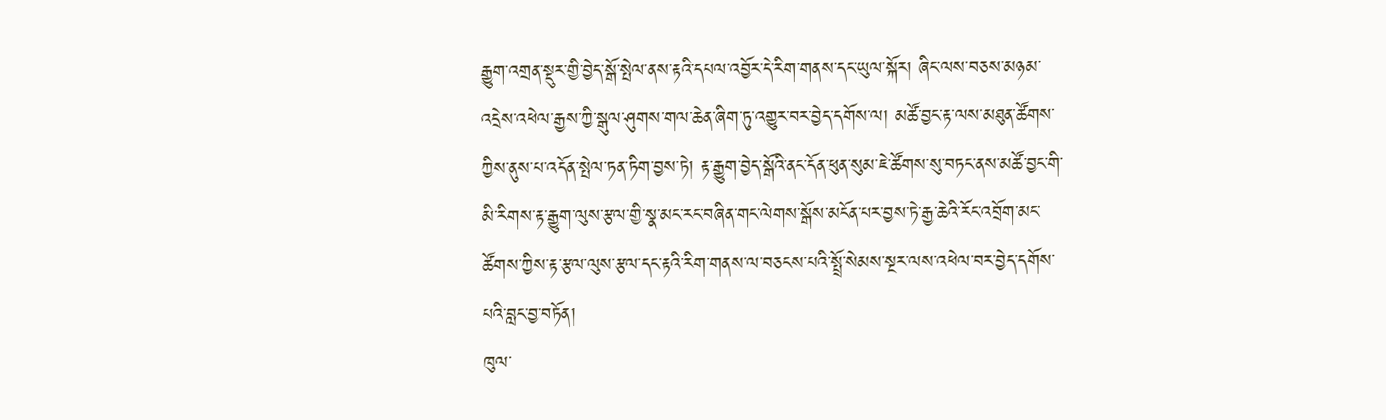རྒྱུག་འགྲན་སྡུར་གྱི་བྱེད་སྒོ་སྤེལ་ནས་རྟའི་དཔལ་འབྱོར་དེ་རིག་གནས་དང་ཡུལ་སྐོར། ཞིང་ལས་བཅས་མཉམ་འདྲེས་འཕེལ་རྒྱས་ཀྱི་སྒུལ་ཤུགས་གལ་ཆེན་ཞིག་ཏུ་འགྱུར་བར་བྱེད་དགོས་ལ། མཚོ་བྱང་རྟ་ལས་མཐུན་ཚོགས་ཀྱིས་ནུས་པ་འདོན་སྤེལ་ཏན་ཏིག་བྱས་ཏེ། རྟ་རྒྱུག་བྱེད་སྒོའི་ནང་དོན་ཕུན་སུམ་ཇེ་ཚོགས་སུ་བཏང་ནས་མཚོ་བྱང་གི་མི་རིགས་རྟ་རྒྱུག་ལུས་རྩལ་གྱི་སྣ་མང་རང་བཞིན་གང་ལེགས་སྒོས་མངོན་པར་བྱས་ཏེ་རྒྱ་ཆེའི་རོང་འབྲོག་མང་ཚོགས་ཀྱིས་རྟ་རྩལ་ལུས་རྩལ་དང་རྟའི་རིག་གནས་ལ་བཅངས་པའི་སྤྲོ་སེམས་སྔར་ལས་འཕེལ་བར་བྱེད་དགོས་པའི་བླང་བྱ་བཏོན།
ཁུལ་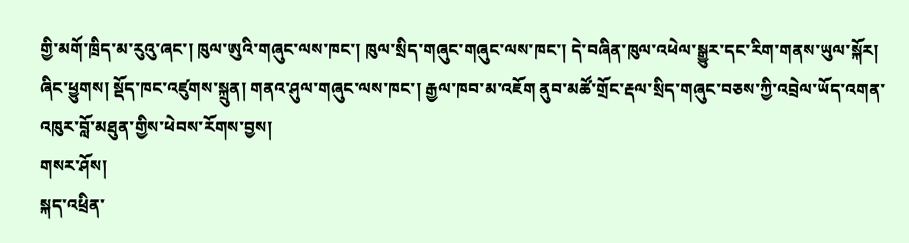གྱི་མགོ་ཁྲིད་མ་རུའུ་ཞང་། ཁུལ་ཨུའི་གཞུང་ལས་ཁང་། ཁུལ་སྲིད་གཞུང་གཞུང་ལས་ཁང་། དེ་བཞིན་ཁུལ་འཕེལ་སྒྱུར་དང་རིག་གནས་ཡུལ་སྐོར། ཞིང་ཕྱུགས། སྡོད་ཁང་འཛུགས་སྐྲུན། གནའ་ཤུལ་གཞུང་ལས་ཁང་། རྒྱལ་ཁབ་མ་འཇོག ནུབ་མཚོ་གྲོང་རྡལ་སྲིད་གཞུང་བཅས་ཀྱི་འབྲེལ་ཡོད་འགན་འཁུར་བློ་མཐུན་གྱིས་ཕེབས་རོགས་བྱས།
གསར་ཤོས།
སྐད་འཕྲིན་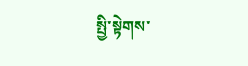སྤྱི་སྟེགས་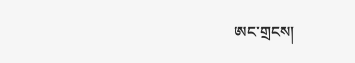ཨང་གྲངས།